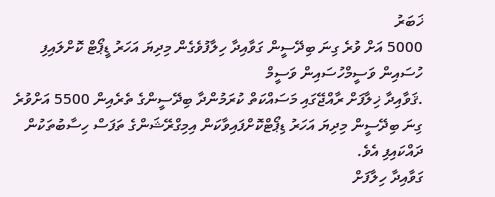ޚަބަރު
5000 އަށް ވުރެ ގިނަ ބިދޭސީން ގަވާއިދާ ހިލާފުވެގެން މިދިޔަ އަހަރު ޑީޕޯޓް ކޮށްލައިފި
ހުސައިން ވަސީމްހުސައިން ވަސީމް
.ޤަވާއިދާ ޚިލާފަށް ރާއްޖޭގައި މަސައްކަތް ކުރަމުންދާ ބިދޭސީންގެ ތެރެއިން 5500 އަށްވުރެ ގިނަ ބިދޭސީން މިދިޔަ އަހަރު ޑިޕޯޓްކޮށްފައިވާކަން އިމިގްރޭޝަންގެ ތަފަސް ހިސާބުތަކުން ދައްކައިފި އެވެ.
ގަވާއިދާ ހިލާފަށް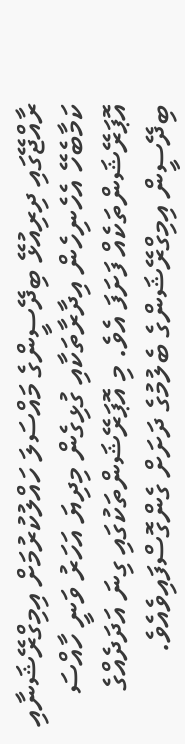ރާއްޖޭގައި ދިރިއުޅޭ ބިދޭސީންގެ މައްސަލަ ހައްލުކުރުމަށް އިމިގްރޭޝަނާއި ކަމާބެހޭ އެހެނިހެން އިދާރާތަކާއި ގުޅިގެން މިދިޔަ އަހަރު ވަނީ ހާއްސަ އޮޕަރޭޝަންތަކެއް ފަށަފަ އެވެ. މި އޮޕަރޭޝަންތަކުގައި ގިނަ އަދަދެއްގެ ބިދޭސީން އިމިގްރޭޝަންގެ ބެލުމުގެ ދަށަށް ގެންގޮސްފައިވެއެވެ.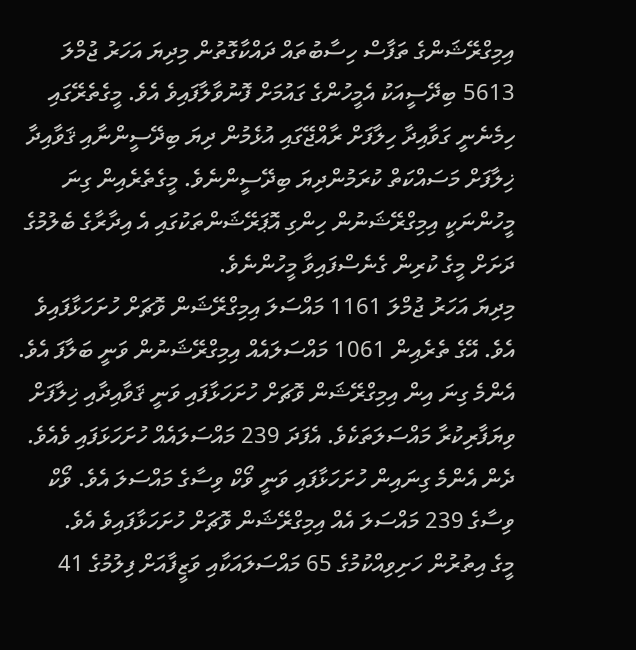އިމިގްރޭޝަންގެ ތަފާސް ހިސާބުތައް ދައްކާގޮތުން މިދިޔަ އަހަރު ޖުމްލަ 5613 ބިދޭސީއަކު އެމީހުންގެ ގައުމަށް ފޮނުވާލާފައިވެ އެވެ. މީގެތެރޭގައި ހިމެނެނީ ގަވާއިދާ ހިލާފަށް ރާއްޖޭގައި އުޅެމުން ދިޔަ ބިދޭސީންނާއި ޤަވާއިދާ ޚިލާފަށް މަސައްކަތް ކުރަމުންދިޔަ ބިދޭސީންނެވެ. މީގެތެރެއިން ގިނަ މީހުންނަކީ އިމިގްރޭޝަނުން ހިންގި އޮޕަރޭޝަންތަކުގައި އެ އިދާރާގެ ބެލުމުގެ ދަށަށް މީގެ ކުރިން ގެނެސްފައިވާ މީހުންނެވެ.
މިދިޔަ އަހަރު ޖުމްލަ 1161 މައްސަލަ އިމިގްރޭޝަން ވޮޗަށް ހުށަހަޅާފައިވެ އެވެ. އޭގެ ތެރެއިން 1061 މައްސަލައެއް އިމިގްރޭޝަނުން ވަނީ ބަލާފަ އެވެ. އެންމެ ގިނަ އިން އިމިގްރޭޝަން ވޮޗަށް ހުށަހަޅާފައި ވަނީ ޤަވާއިދާއި ޚިލާފަށް ވިޔަފާރިކުރާ މައްސަލަތަކެވެ. އެފަދަ 239 މައްސަލައެއް ހުށަހަޅަފައި ވެއެވެ. ދެން އެންމެ ގިނައިން ހުށަހަޅާފައި ވަނީ ވޯކް ވިސާގެ މައްސަލަ އެވެ. ވޯކް ވިސާގެ 239 މައްސަލަ އެއް އިމިގްރޭޝަން ވޮޗަށް ހުށަހަޅާފައިވެ އެވެ.
މީގެ އިތުރުން ހަށިވިއްކުމުގެ 65 މައްސަލައަކާއި ވަޒީފާއަށް ފިލުމުގެ 41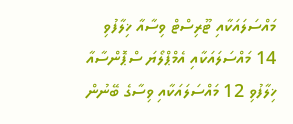މައްސަލައަކާއި ޓޫރިސްޓް ވިސާއާ ޚިލާފުވި 14 މައްސަލައަކާއި އެމްޕްލޯޔަ ސްޕޮންސާއާ ޚިލާފުވި 12 މައްސަލައަކާއި ވިސާގެ ބޭނުން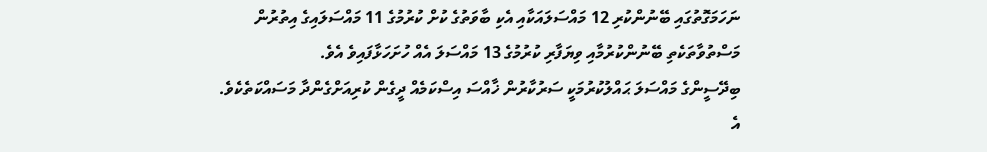ނަހަމަގޮތުގައި ބޭނުންކުރި 12 މައްސަލައަކާއި އެކި ބާވަތުގެ ކުށް ކުރުމުގެ 11 މައްސަލައިގެ އިތުރުން މަސްތުވާތަކެތި ބޭނުންކުރުމާއި ވިޔަފާރި ކުރުމުގެ 13 މައްސަލަ އެއް ހުށަހަޅާފައިވެ އެވެ.
ބިދޭސީންގެ މައްސަލަ ޙައްލުކުރުމަކީ ސަރުކާރުން ޚާއްސަ އިސްކަމެއް ދީގެން ކުރިއަށްގެންދާ މަސައްކަތެކެވެ. އެ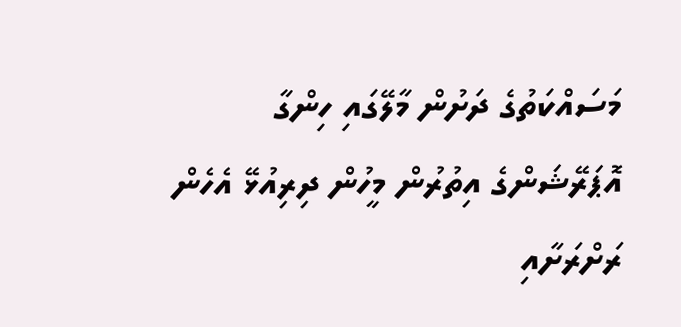މަސައްކަތުގެ ދަށުން މާލޭގައި ހިންގާ އޮޕަރޭޝަންގެ އިތުރުން މީހުން ދިރިއުޅޭ އެހެން ރަށްރަށާއި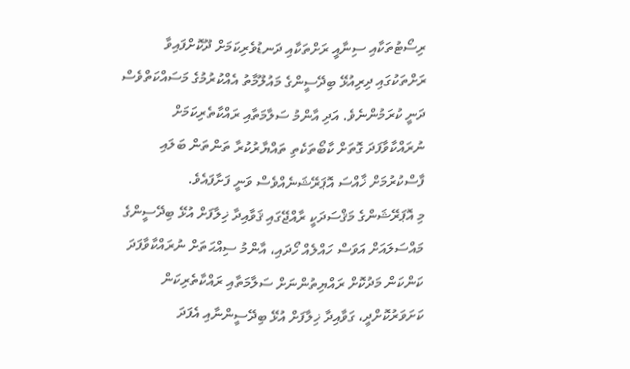ރިސޯޓުތަކާއި ސިނާއީ ރަށްތަކާއި ދަނޑުވެރިކަމަށް ދޫކޮށްފައިވާ ރަށްތަކުގައި ދިރިއުޅޭ ބިދޭސީންގެ މައުލޫމާތު އެއްކުރުމުގެ މަސައްކަތްވެސް ދަނީ ކުރަމުންނެވެ. އަދި އާންމު ސަލާމަތާއި ރައްކާތެރިކަމަށް ނުރައްކާވާފަދަ ގޮތަށް ކާބޯތަކެތި ތައްޔާރުކުރާ ތަންތަން ބަލައި ފާސްކުރުމަށް ޚާއްސަ އޮޕަރޭޝަނެއްވެސް ވަނީ ފަށާފައެވެ.
މި އޮޕަރޭޝަންގެ މަޤްސަދަކީ ރާއްޖޭގައި ޤަވާއިދާ ޚިލާފަށް އުޅޭ ބިދޭސީންގެ މައްސަލައަށް އަވަސް ހައްލެއް ހޯދައި، އާންމު ސިއްޙަތަށް ނުރައްކާވާފަދަ ކަންކަން މަދުކޮށް ރައްޔިތުންނަށް ސަލާމަތާއި ރައްކާތެރިކަން ކަށަވަރުކޮށްދީ، ގަވާއިދާ ޚިލާފަށް އުޅޭ ބިދޭސީންނާއި އެފަދަ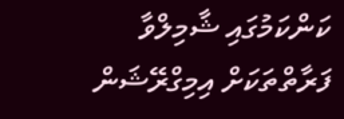ކަންކަމުގައި ޝާމިލްވާ ފަރާތްތަކަށް އިމިގްރޭޝަން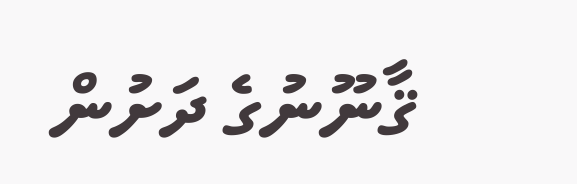ޤާނޫނުގެ ދަށުން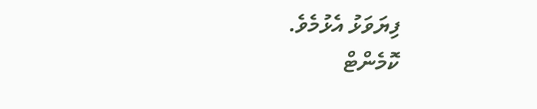ފިޔަވަޅު އެޅުމެވެ.
ކޮމެންޓް